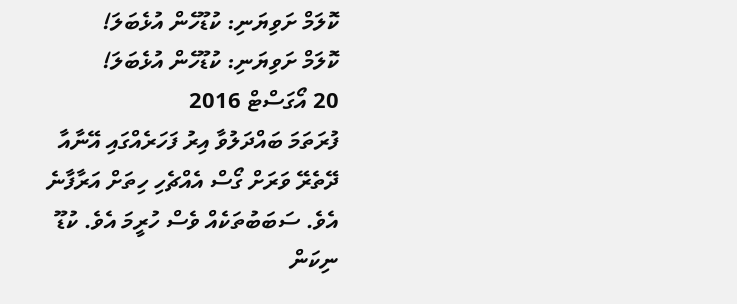ކޮލަމް ށަވިޔަނި: ކުޑޫހެން އުޅެބަލަ!
ކޮލަމް ށަވިޔަނި: ކުޑޫހެން އުޅެބަލަ!
20 އޯގަސްޓް 2016
ފުރަތަމަ ބައްދަލުވާ އިރު ފަހަރެއްގައި އޭނާއާ ދޭތެރޭ ވަރަށް ގޯސް އެއްޗެހި ހިތަށް އަރާފާނެ އެވެ. ސަބަބުތަކެއް ވެސް ހުރީމަ އެވެ. ކުޑޫ ނިކަން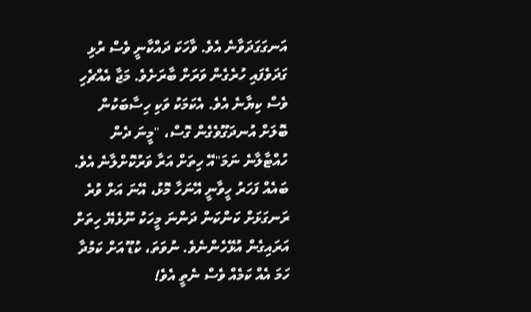އަނގަގަދަވާނެ އެވެ. ވާހަކަ ދައްކާނީ ވެސް ރުޅި ގަދަވެފައި ހުރެގެން ވަރަށް ބާރަށެވެ. މަޖާ އެއްޗެހި ވެސް ކިޔާނެ އެވެ. އެކަމަކު ވަކި ހިސާބަކުން ބޮލަށް އުނދަގޫވެގެން ގޮސް، "މީނަ ދެން ހުއްޓާލާނެ ނަމަ"އޭ ހިތަށް އަރާ ވަރުކޮށްލާނެ އެވެ. ބައެއް ފަހަރު ހީވާނީ އޭނަހާ މޮޅު، އޭނަ އަށް ވުރެ ރަނގަޅަށް ކަންކަން ދަންނަ މީހަކު ނޫޅެޔޭ ހިތަށް އަރައިގެން އުޅޭހެންނެވެ. ނުވަތަ، ކުޑޫ އަށް ކަމުދާ ހަމަ އެއް ކަމެއް ވެސް ނެތީ އެވެ!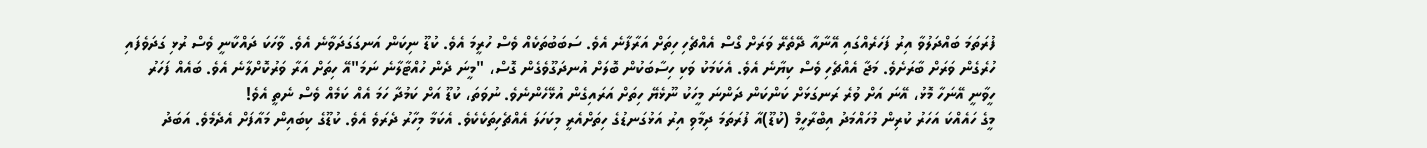ފުރަތަމަ ބައްދަލުވާ އިރު ފަހަރެއްގައި އޭނާއާ ދޭތެރޭ ވަރަށް ގޯސް އެއްޗެހި ހިތަށް އަރާފާނެ އެވެ. ސަބަބުތަކެއް ވެސް ހުރީމަ އެވެ. ކުޑޫ ނިކަން އަނގަގަދަވާނެ އެވެ. ވާހަކަ ދައްކާނީ ވެސް ރުޅި ގަދަވެފައި ހުރެގެން ވަރަށް ބާރަށެވެ. މަޖާ އެއްޗެހި ވެސް ކިޔާނެ އެވެ. އެކަމަކު ވަކި ހިސާބަކުން ބޮލަށް އުނދަގޫވެގެން ގޮސް، "މީނަ ދެން ހުއްޓާލާނެ ނަމަ"އޭ ހިތަށް އަރާ ވަރުކޮށްލާނެ އެވެ. ބައެއް ފަހަރު ހީވާނީ އޭނަހާ މޮޅު، އޭނަ އަށް ވުރެ ރަނގަޅަށް ކަންކަން ދަންނަ މީހަކު ނޫޅެޔޭ ހިތަށް އަރައިގެން އުޅޭހެންނެވެ. ނުވަތަ، ކުޑޫ އަށް ކަމުދާ ހަމަ އެއް ކަމެއް ވެސް ނެތީ އެވެ!
މީގެ ހައެއްކަ އަހަރު ކުރިން މުހައްމަދު އިބްރާހީމް (ކުޑޫ)އާ ފުރަތަމަ ދިމާވި އިރު އަޅުގަނޑުގެ ހިތަށްއެރީ މިކަހަލަ އެއްޗެހިތަކެކެވެ. އެކަމާ މިހާރު ދެރަވެ އެވެ. ކުޑޫގެ ކިބައިން މައާފަށް އެދެމެވެ. އަބަދު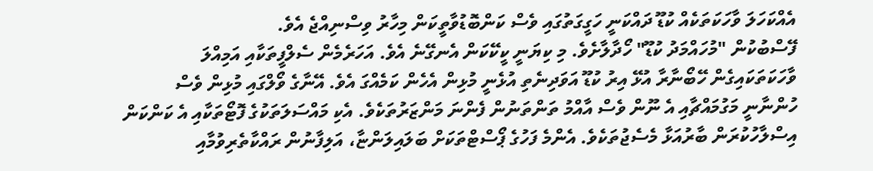އެއްކަހަލަ ވާހަކަތަކެއް ކުޑޫ ދައްކަނީ ހަގީގަތުގައި ވެސް ކަންބޮޑުވާތީކަން މިހާރު ވިސްނިއްޖެ އެވެ.
ފޭސްބުކުން "މުހައްމަދު ކުޑޫ" ހޯދާލާށެވެ. މި ކިޔަނީ ކީކޭކަން އެނގޭނެ އެވެ. އަހަރެމެން ސެލްފީތަކާއި އަމިއްލަ ވާހަކަތަކައިގެން ހޭބޯނާރާ އުޅޭ އިރު ކުޑޫ އަވަދިނެތި އުޅެނީ މުޅިން އެހެން ކަމެއްގަ އެވެ. އޭނާގެ ވޯލްގައި މުޅިން ވެސް ހުންނާނީ މަގުމައްޗާއި އެ ނޫން ވެސް އާއްމު ތަންތަނުން ފެންނަ މަންޒަރުތަކެވެ. އެކި މައްސަލަތަކުގެ ފޮޓޯތަކާއި އެ ކަންކަން އިސްލާހުކުރަން ބާރުއަޅާ މެސެޖުތަކެވެ. އެންމެ ފަހުގެ ޕޯސްޓްތަކަށް ބަލައިލަންޏާ، އަލިފާނުން ރައްކާތެރިވުމާއި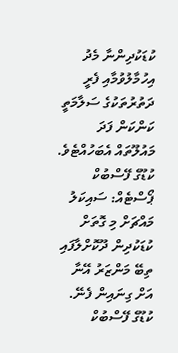ކުޑަކުދިންނާ މެދު އިހުމާލުވުމާއި ފެރީ ދަތުރުތަކުގެ ސަލާމަތީ ކަންކަން ފަދަ މައުލޫތައް އެބަހުއްޓެވެ.
ކުޑޫގެ ފޭސްބުކް ޕޯސްޓެއް: ސައިކަލު މައްޗަށް މި ގޮތަށް ކުޑަކުދިން ދޫކޮށްލާފައި ތިބޭ މަންޒަރު އޭނާ އަށް ގިނައިން ފެނޭ.
ކުޑޫގެ ފޭސްބުކް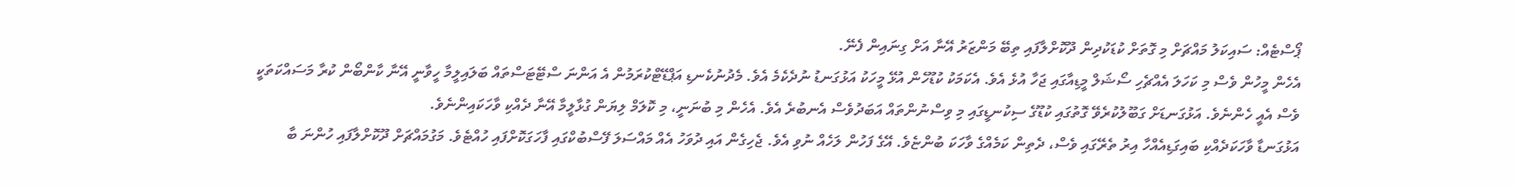ޕޯސްޓެއް: ސައިކަލު މައްޗަށް މި ގޮތަށް ކުޑަކުދިން ދޫކޮށްލާފައި ތިބޭ މަންޒަރު އޭނާ އަށް ގިނައިން ފެނޭ.
އެހެން މީހުން ވެސް މި ކަހަލަ އެއްޗެހި ސޯޝަލް މީޑިއާގައި ޖަހާ އުޅެ އެވެ. އެކަމަކު ކުޑޫހެން އުޅޭ މީހަކު އަޅުގަނޑު ނުދެކެމެ އެވެ. މެދުނުކެނޑި އަޕްޑޭޓްކުރަމުން އެ އަންނަ ސްޓޭޓަސްތައް ބަލައިލީމާ ހީވާނީ އޭނާ ކާންބޯން ކުރާ މަސައްކަތަކީ ވެސް އެއީ ހެންނެވެ. އަޅުގަނޑަށް ގަބޫލުކުރެވޭ ގޮތުގައި ކުޑޫގެ ސިކުނޑީގައި މި ވިސްނުންތައް އަބަދުވެސް އެނބުރެ އެވެ. އެހެން މި ބުނަނީ، މި ކޮލަމް ލިޔަން ގުޅާލީމާ އޭނާ ދެއްކި ވާހަކައިންނެވެ.
އަޅުގަނޑާ ވާހަކަދެއްކި ބައިގަޑިއެއްހާ އިރު ތެރޭގައި ވެސް، ދެތިން ކަމެއްގެ ވާހަކަ ބުންޏެވެ. އޭގެ ފަހުން ލަހެއް ނުވި އެވެ. ޖެހިގެން އައި ދުވަހު އެއް މައްސަލަ ފޭސްބުކްގައި ފާހަގަކޮށްފައި ހުއްޓެވެ. މަގުމައްޗަށް ދޫކޮށްލާފައި ހުންނަ ބާ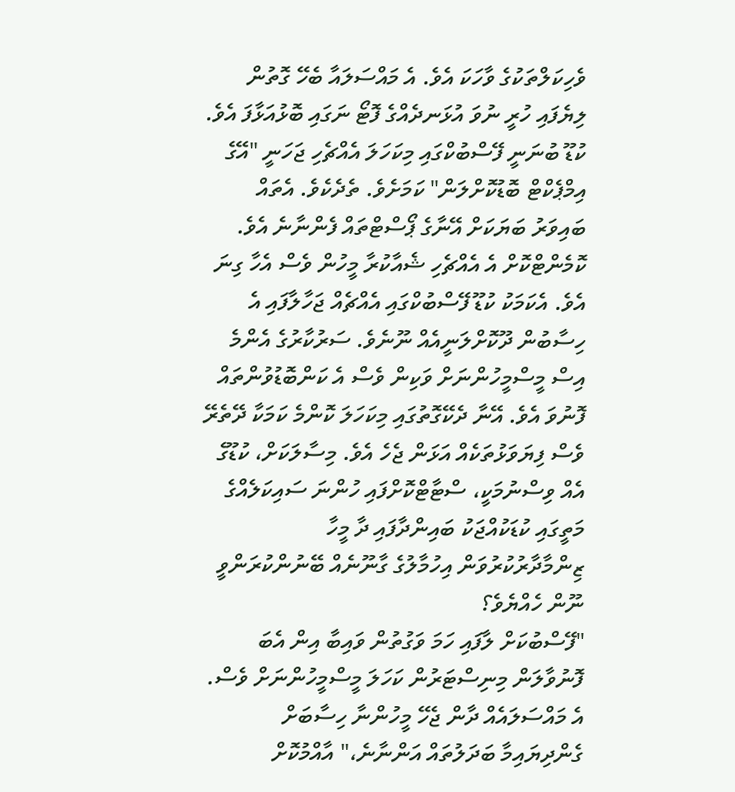ވެހިކަލްތަކުގެ ވާހަކަ އެވެ. އެ މައްސަލައާ ބެހޭ ގޮތުން ލިޔެފައި ހުރީ ނުވަ އުޅަނދެއްގެ ފޮޓޯ ނަގައި ބޮޅުއަޅާފަ އެވެ.
ކުޑޫ ބުނަނީ ފޭސްބުކްގައި މިކަހަލަ އެއްޗެހި ޖަހަނީ "އޭގެ އިމްޕެކްޓް ބޮޑުކޮށްލަން" ކަމަށެވެ. ތެދެކެވެ. އެތައް ބައިވަރު ބަޔަކަށް އޭނާގެ ޕޯސްޓްތައް ފެންނާނެ އެވެ. ކޮމެންޓްކޮށް އެ އެއްޗެހި ޝެއާކުރާ މީހުން ވެސް އެހާ ގިނަ އެވެ. އެކަމަކު ކުޑޫ ފޭސްބުކްގައި އެއްޗެއް ޖަހާލާފައި އެ ހިސާބުން ދޫކޮށްލަނީއެއް ނޫނެވެ. ސަރުކާރުގެ އެންމެ އިސް މީސްމީހުންނަށް ވަކިން ވެސް އެ ކަންބޮޑުވުންތައް ފޮނުވަ އެވެ. އޭނާ ދެކޭގޮތުގައި މިކަހަލަ ކޮންމެ ކަމަކާ ދޭތެރޭ ވެސް ފިޔަވަޅުތަކެއް އަޅަން ޖެހެ އެވެ. މިސާލަކަށް، ކުޑޫގެ އެއް ވިސްނުމަކީ، ސްޓާޓްކޮށްފައި ހުންނަ ސައިކަލެއްގެ މަތީގައި ކުޑަކުއްޖަކު ބައިންދާފައި ދާ މީހާ ޒިންމާދާރުކުރުވަން އިހުމާލުގެ ގާނޫނެއް ބޭނުންކުރަންވީ ނޫން ހެއްޔެވެ؟
"ފޭސްބުކަށް ލާފައި ހަމަ ވަގުތުން ވައިބާ އިން އެބަ ފޮނުވާލަން މިނިސްޓަރުން ކަހަލަ މީސްމީހުންނަށް ވެސް. އެ މައްސަލައެއް ދާން ޖެހޭ މީހުންނާ ހިސާބަށް ގެންދިޔައިމާ ބަދަލުތައް އަންނާނެ،" އާއްމުކޮށް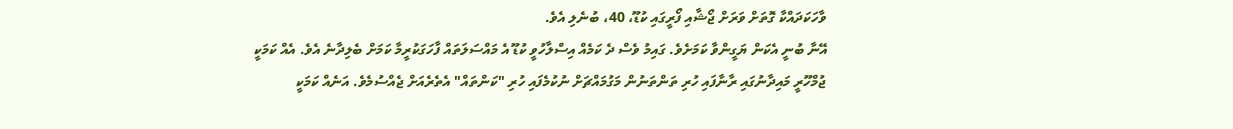ވާހަކަދައްކާ ގޮތަށް ވަރަށް ޖޯޝާއި ފޯރީގައި ކުޑޫ، 40، ބުނެލި އެވެ.
އޭނާ ބުނީ އެކަން ޔަގީންވާ ކަމަށެވެ. ގައިމު ވެސް ދެ ކަމެއް އިސްލާހުވީ ކުޑޫ އެ މައްސަލަތައް ފާހަގަކުރީމާ ކަމަށް ބެލިދާނެ އެވެ. އެއް ކަމަކީ ޖުމްހޫރީ މައިދާނުގައި ރާނާފައި ހުރި ތަންތަނުން މަގުމައްޗަށް ނުކުމެފައި ހުރި "ކަންތައް" އެތެރެއަށް ޖެއްސުމެވެ. އަނެއް ކަމަކީ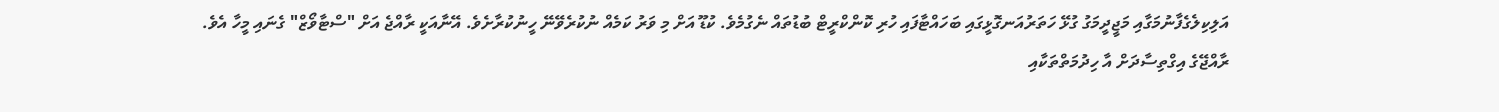އަލިކިލެގެފާނުމަގާއި މަޖީދީމަގު ގުޅޭ ހަތަރުއަނގޮޅީގައި ބަހައްޓާފައި ހުރި ކޮންކްރީޓް ބުޑުތައް ނެގުމެވެ. ކުޑޫ އަށް މި ވަރު ކަމެއް ނުކުރެވޭނޭ ހީނުކުރާށެވެ. އޭނާއަކީ ރާއްޖެ އަށް "ސްޓާވޯޒް" ގެނައި މީހާ އެވެ.
ރާއްޖޭގެ އިގްތިސާދަށް އާ ހިދުމަތްތަކާއި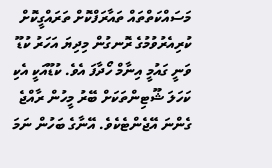މަސައްކަތްތައް ތައާރަފްކޮށް ތަރައްގީކޮށް ކުރިއެރުވުމުގެ ރޮނގުން މިދިޔަ އަހަރު ކުޑޫ ވަނީ ގައުމީ އިނާމް ހޯދާފަ އެވެ. ކުޑޫއަކީ އެކި ކަހަލަ ޝޫޓިންތަކަށް ބޭރު މީހުން ރާއްޖެ ގެންނަ އޭޖެންޓެކެވެ. އޭނާގެ ބަހުން ނަމަ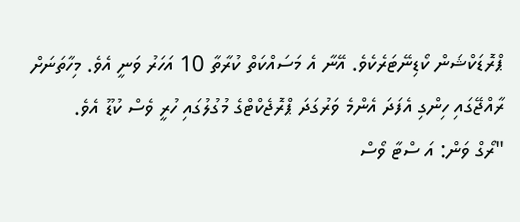ޕްރޮޑަކްޝަން ކޯޑިނޭޓަރެކެވެ. އޭނާ އެ މަސައްކަތް ކުރާތާ 10 އަހަރު ވަނީ އެވެ. މިހާތަނަށް ރާއްޖޭގައި ހިންގި އެފަދަ އެންމެ ވަރުގަދަ ޕްރޮޖެކްޓްގެ މުގުލުގައި ހުރީ ވެސް ކުޑޫ އެވެ.
"ރޯގް ވަން: އަ ސްޓާ ވޯސް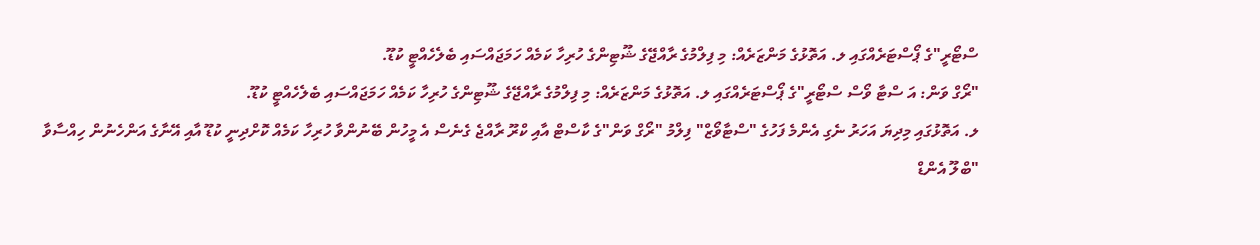ސްޓޯރީ"ގެ ޕޯސްޓަރެއްގައި ލ. އަތޮޅުގެ މަންޒަރެއް: މި ފިލްމުގެ ރާއްޖޭގެ ޝޫޓިންގެ ހުރިހާ ކަމެއް ހަމަޖައްސައި ބެލެހެއްޓީ ކުޑޫ.
"ރޯގް ވަން: އަ ސްޓާ ވޯސް ސްޓޯރީ"ގެ ޕޯސްޓަރެއްގައި ލ. އަތޮޅުގެ މަންޒަރެއް: މި ފިލްމުގެ ރާއްޖޭގެ ޝޫޓިންގެ ހުރިހާ ކަމެއް ހަމަޖައްސައި ބެލެހެއްޓީ ކުޑޫ.
ލ. އަތޮޅުގައި މިދިޔަ އަހަރު ނެގި އެންމެ ފަހުގެ "ސްޓާވޯޒް" ފިލްމު "ރޯގް ވަން"ގެ ކާސްޓް އާއި ކްރޫ ރާއްޖެ ގެނެސް އެ މީހުން ބޭނުންވާ ހުރިހާ ކަމެއް ކޮށްދިނީ ކުޑޫ އާއި އޭނާގެ އަންހެނުން ހިއްސާވާ "ބްލޫ އެންޑް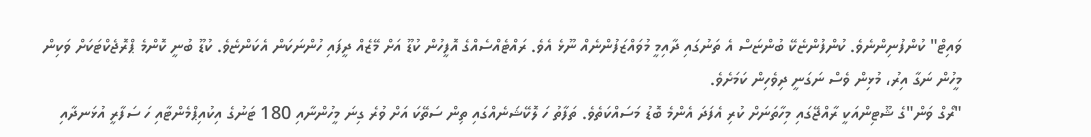ވައިޓް" ކުންފުނިންނެވެ. ކުންފުންޏެކޭ ބުންޏަސް އެ ތަނުގައި ދާއިމީ މުވައްޒަފުންނެއް ނޫޅެ އެވެ. ރައްޓެއްސެއްގެ އޮފީހުން ކުޑޫ އަށް މޭޒެއް ދީފައި ހުންނަކަން އެކަންޏެވެ. ކުޑޫ ބުނީ ކޮންމެ ޕްރޮޖެކްޓަކަށް ވަކިން މީހުން ނަގާ އިރު، މުޅިން ވެސް ނަގަނީ ދިވެހިން ކަމަށެވެ.
"ރޯގް ވަން"ގެ ޝޫޓިންއަކީ ރާއްޖޭގައި މިހާތަނަށް ކުރި އެފަދަ އެންމެ ބޮޑު މަސައްކަތެވެ. ތަފާތު ހަ ލޮކޭޝަނެއްގައި ތިން ސަތޭކަ އަށް ވުރެ ގިނަ މީހުންނާއި 180 ޓަނުގެ އިކުއިޕްމެންޓާއި ހަ ސަފާރީ އުޅަނދާއި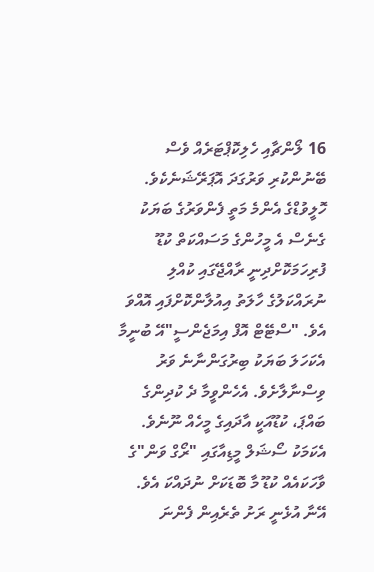16 ލޯންޗާއި ހެލިކޮޕްޓަރެއް ވެސް ބޭނުންކުރި ވަރުގަދަ އޮޕަރޭޝަނެކެވެ. ހޮލީވުޑްގެ އެންމެ މަތީ ފެންވަރުގެ ބަޔަކު ގެނެސް އެ މީހުންގެ މަސައްކަތް ކުޑޫ ފުރިހަމަކޮށްދިނީ ރާއްޖޭގައި ކުއްލި ނުރައްކަލުގެ ހާލަތު އިއުލާންކޮށްފައި އޮއްވަ އެވެ. "ސްޓޭޓް އޮފް އިމަޖެންސީ"އޭ ބުނީމާ އެކަހަލަ ބަޔަކު ބިރުގަންނާނެ ވަރު ވިސްނާލާށެވެ. އެހެންވީމާ ދެ ކުދިންގެ ބައްޕަ، ކުޑޫއަކީ އާދައިގެ މީހެއް ނޫނެވެ.
އެކަމަކު ސޯޝަލް މީޑިއާގައި "ރޯގް ވަން"ގެ ވާހަކައެއް ކުޑޫ މާ ބޮޑަކަށް ނުދައްކަ އެވެ. އޭނާ އުޅެނީ ރަށު ތެރެއިން ފެންނަ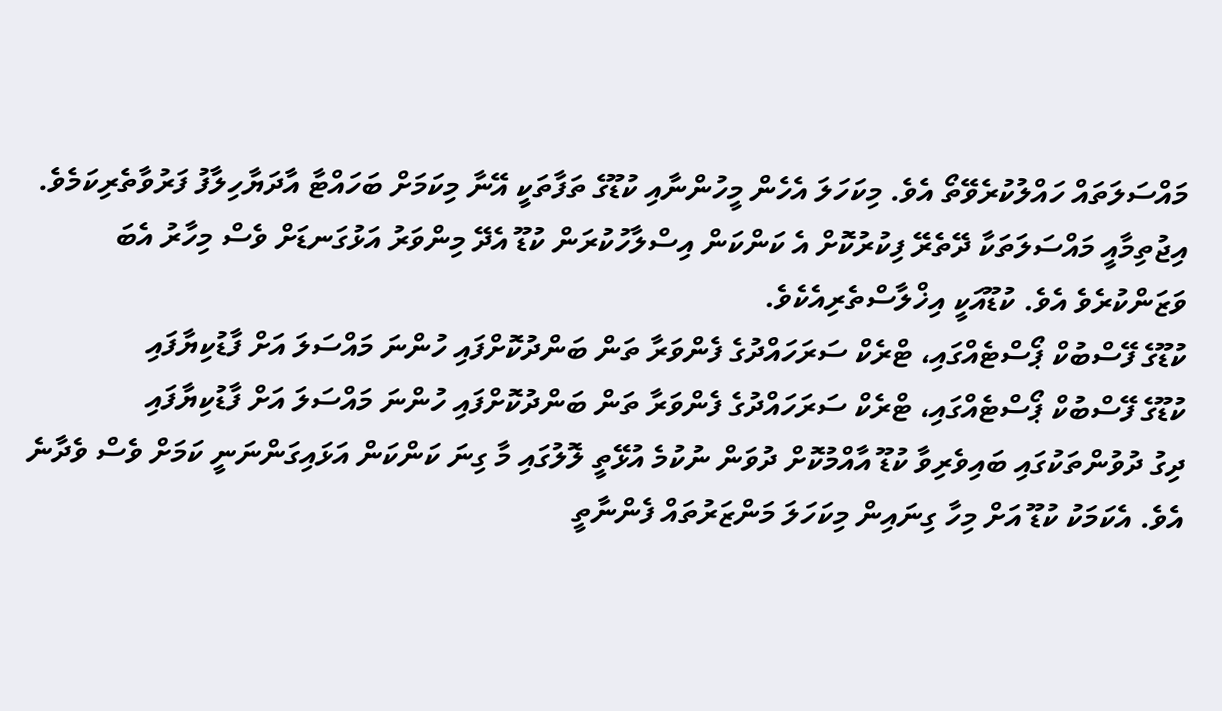މައްސަލަތައް ހައްލުކުރެވޭތޯ އެވެ. މިކަހަލަ އެހެން މީހުންނާއި ކުޑޫގެ ތަފާތަކީ އޭނާ މިކަމަށް ބަހައްޓާ އާދަޔާހިލާފު ފަރުވާތެރިކަމެވެ. އިޖުތިމާއީ މައްސަލަތަކާ ދޭތެރޭ ފިކުރުކޮށް އެ ކަންކަން އިސްލާހުކުރަން ކުޑޫ އެދޭ މިންވަރު އަޅުގަނޑަށް ވެސް މިހާރު އެބަ ވަޒަންކުރެވެ އެވެ. ކުޑޫއަކީ އިޚްލާސްތެރިއެކެވެ.
ކުޑޫގެ ފޭސްބުކް ޕޯސްޓެއްގައި، ޓްރެކް ސަރަހައްދުގެ ފެންވަރާ ތަން ބަންދުކޮށްފައި ހުންނަ މައްސަލަ އަށް ފާޑުކިޔާފައި
ކުޑޫގެ ފޭސްބުކް ޕޯސްޓެއްގައި، ޓްރެކް ސަރަހައްދުގެ ފެންވަރާ ތަން ބަންދުކޮށްފައި ހުންނަ މައްސަލަ އަށް ފާޑުކިޔާފައި
ދިގު ދުވުންތަކުގައި ބައިވެރިވާ ކުޑޫ އާއްމުކޮށް ދުވަން ނުކުމެ އުޅޭތީ ލޮލުގައި މާ ގިނަ ކަންކަން އަޅައިގަންނަނީ ކަމަށް ވެސް ވެދާނެ އެވެ. އެކަމަކު ކުޑޫ އަށް މިހާ ގިނައިން މިކަހަލަ މަންޒަރުތައް ފެންނާތީ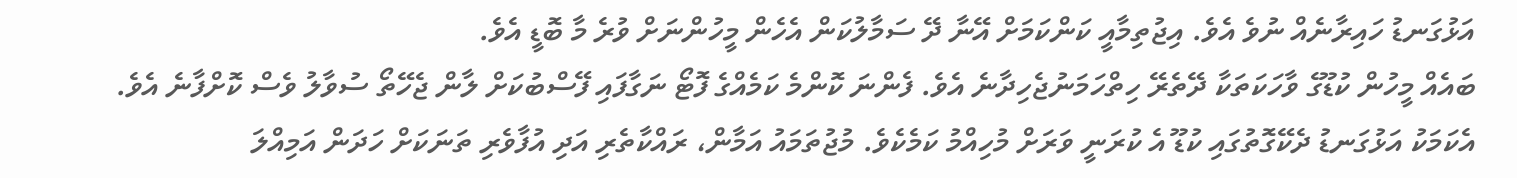އަޅުގަނޑު ހައިރާނެއް ނުވެ އެވެ. އިޖުތިމާއީ ކަންކަމަށް އޭނާ ދޭ ސަމާލުކަން އެހެން މީހުންނަށް ވުރެ މާ ބޮޑީ އެވެ.
ބައެއް މީހުން ކުޑޫގެ ވާހަކަތަކާ ދޭތެރޭ ހިތްހަމަނުޖެހިދާނެ އެވެ. ފެންނަ ކޮންމެ ކަމެއްގެ ފޮޓޯ ނަގާފައި ފޭސްބުކަށް ލާން ޖެހޭތޯ ސުވާލު ވެސް ކޮށްފާނެ އެވެ. އެކަމަކު އަޅުގަނޑު ދެކޭގޮތުގައި ކުޑޫ އެ ކުރަނީ ވަރަށް މުހިއްމު ކަމެކެވެ. މުޖުތަމައު އަމާން، ރައްކާތެރި އަދި އުފާވެރި ތަނަކަށް ހަދަން އަމިއްލަ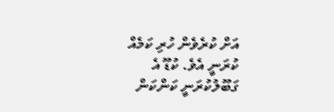އަށް ކުރެވެން ހުރި ކަމެއް ކުރަނީ އެވެ. ކުޑޫ އެ ގަބޫލުކުރަނީ ކަންކަން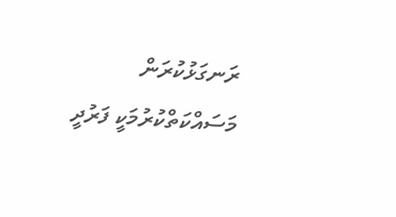ރަނގަޅުކުރަން މަސައްކަތްކުރުމަކީ ފަރުދީ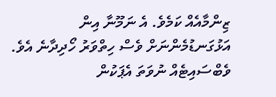ޒިންމާއެއް ކަމެވެ. އެ ނަމޫނާ އިން އަޅުގަނޑުމެންނަށް ވެސް ހިތްވަރު ހޯދިދާނެ އެވެ.
ވެބްސައިޓެއް ނުވަތަ އެޕަކުން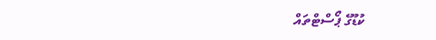ކުޑޫގެ ޕޯސްޓްތައް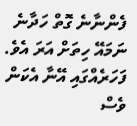ފެންނާނެ ގޮތް ހަދާނެ ނަމައޭ ހިތަށް އަރަ އެވެ. ފަހަރެއްގައި އޭނާ އެކަން ވެސް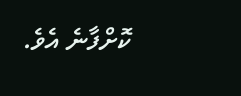ކޮށްފާނެ އެވެ.